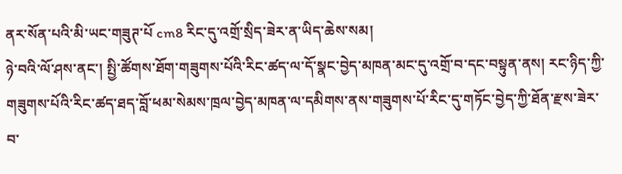ནར་སོན་པའི་མི་ཡང་གཟུཊ་པོ cm8 རིང་དུ་འགྲོ་སྲིད་ཟེར་ན་ཡིད་ཆེས་སམ།
ཉེ་བའི་ལོ་ཤས་ནང་། སྤྱི་ཚོགས་ཐོག་གཟུགས་པོའི་རིང་ཚད་ལ་དོ་སྣང་བྱེད་མཁན་མང་དུ་འགྲོ་བ་དང་བསྟུན་ནས། རང་ཉིད་ཀྱི་གཟུགས་པོའི་རིང་ཚད་ཐད་བློ་ཕམ་སེམས་ཁྲལ་བྱེད་མཁན་ལ་དམིགས་ནས་གཟུགས་པོ་རིང་དུ་གཏོང་བྱེད་ཀྱི་ཐོན་རྫས་ཟེར་བ་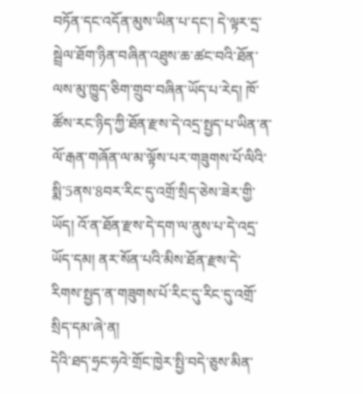བཏོན་དང་འདོན་མུས་ཡིན་པ་དང་། དེ་ལྟར་དྲ་སྦྲེལ་ཐོག་ཉིན་བཞིན་འཐུས་ཆ་ཚང་བའི་ཐོན་ལས་མུ་ཁྱུད་ཅིག་གྲུབ་བཞིན་ཡོད་པ་རེད། ཁོ་ཚོས་རང་ཉིད་ཀྱི་ཐོན་རྫས་དེ་འདྲ་སྤྱད་པ་ཡིན་ན་ལོ་རྒན་གཞོན་ལ་མ་ལྟོས་པར་གཟུགས་པོ་ལིའི་སྨི་5ནས་8བར་རིང་དུ་འགྲོ་སྲིད་ཅེས་ཟེར་གྱི་ཡོད། འོ་ན་ཐོན་རྫས་དེ་དག་ལ་ནུས་པ་དེ་འདྲ་ཡོད་དམ། ནར་སོན་པའི་མིས་ཐོན་རྫས་དེ་རིགས་སྤྱད་ན་གཟུགས་པོ་རིང་དུ་རིང་དུ་འགྲོ་སྲིད་དམ་ཞེ་ན།
དེའི་ཐད་ཧྲང་ཧའེ་གྲོང་ཁྱེར་སྤྱི་བདེ་ཅུས་མིན་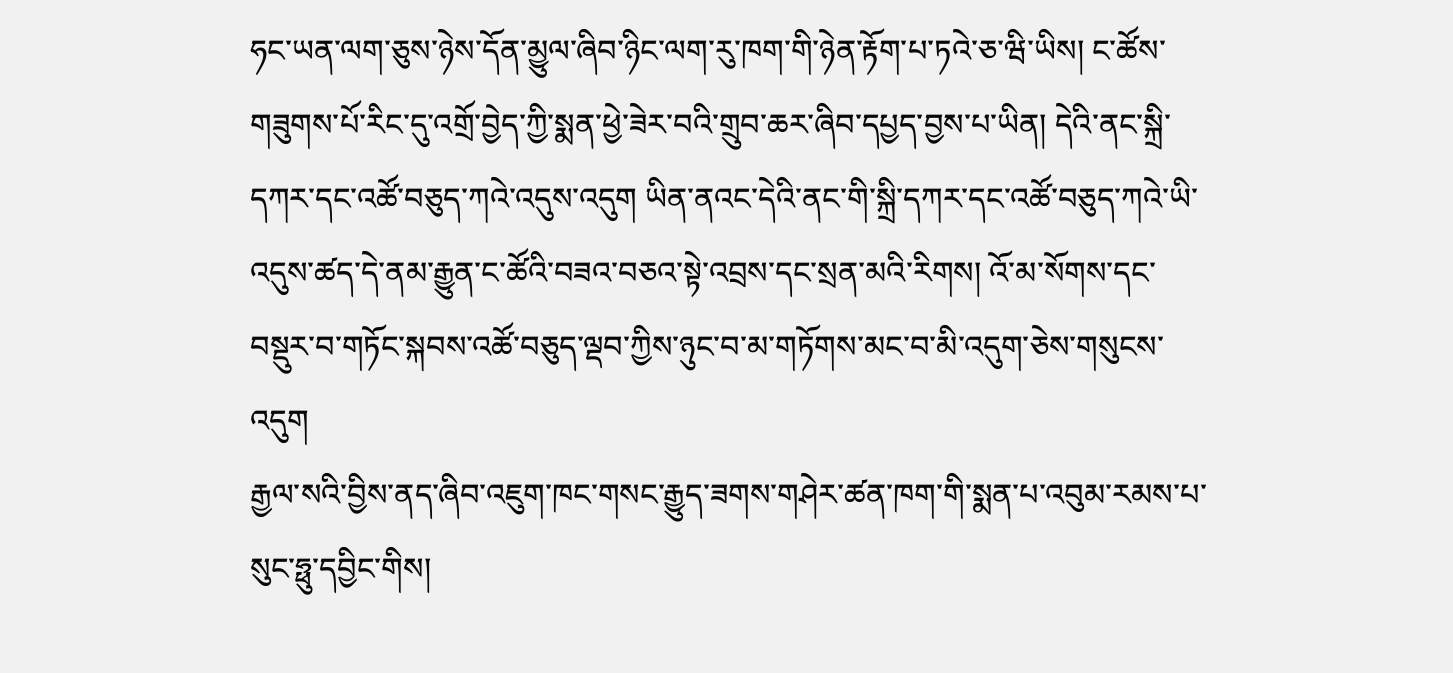ཧང་ཡན་ལག་ཅུས་ཉེས་དོན་མྱུལ་ཞིབ་ཉིང་ལག་རུ་ཁག་གི་ཉེན་རྟོག་པ་ཏའེ་ཅ་ཝི་ཡིས། ང་ཚོས་གཟུགས་པོ་རིང་དུ་འགྲོ་བྱེད་ཀྱི་སྨན་ཕྱེ་ཟེར་བའི་གྲུབ་ཆར་ཞིབ་དཔྱད་བྱས་པ་ཡིན། དེའི་ནང་སྐྲི་དཀར་དང་འཚོ་བཅུད་ཀའེ་འདུས་འདུག ཡིན་ནའང་དེའི་ནང་གི་སྐྲི་དཀར་དང་འཚོ་བཅུད་ཀའེ་ཡི་འདུས་ཚད་དེ་ནམ་རྒྱུན་ང་ཚོའི་བཟའ་བཅའ་སྟེ་འབྲས་དང་སྲན་མའི་རིགས། འོ་མ་སོགས་དང་བསྡུར་བ་གཏོང་སྐབས་འཚོ་བཅུད་ལྡབ་ཀྱིས་ཉུང་བ་མ་གཏོགས་མང་བ་མི་འདུག་ཅེས་གསུངས་འདུག
རྒྱལ་སའི་བྱིས་ནད་ཞིབ་འཇུག་ཁང་གསང་རྒྱུད་ཟགས་གཤེར་ཚན་ཁག་གི་སྨན་པ་འབུམ་རམས་པ་སུང་ཧྥུ་དབྱིང་གིས།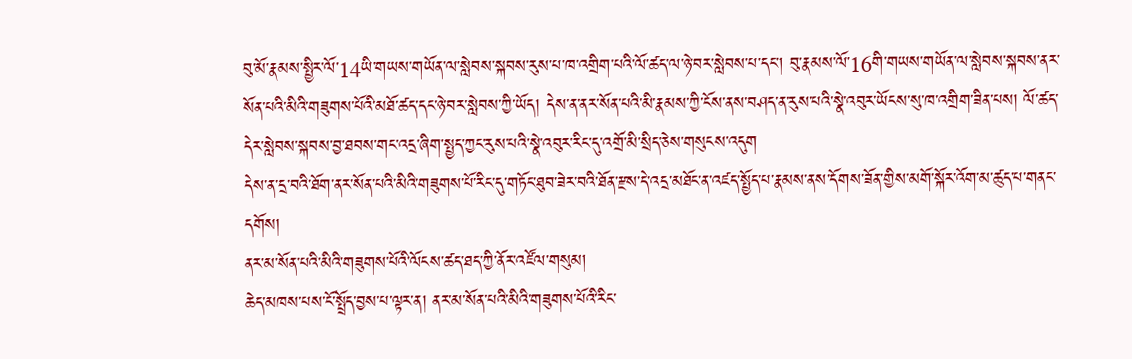བུ་མོ་རྣམས་སྤྱིར་ལོ་14ཡི་གཡས་གཡོན་ལ་སླེབས་སྐབས་རུས་པ་ཁ་འགྲིག་པའི་ལོ་ཚད་ལ་ཉེ་བར་སླེབས་པ་དང་། བུ་རྣམས་ལོ་16གི་གཡས་གཡོན་ལ་སླེབས་སྐབས་ནར་སོན་པའི་མིའི་གཟུགས་པོའི་མཐོ་ཚད་དང་ཉེ་བར་སླེབས་ཀྱི་ཡོད། དེས་ན་ནར་སོན་པའི་མི་རྣམས་ཀྱི་ངོས་ནས་བཤད་ན་རུས་པའི་སྣེ་འབུར་ཡོངས་སུ་ཁ་འགྲིག་ཟིན་པས། ལོ་ཚད་དེར་སླེབས་སྐབས་བྱ་ཐབས་གང་འདྲ་ཞིག་སྤྱད་ཀྱང་རུས་པའི་སྣེ་འབུར་རིང་དུ་འགྲོ་མི་སྲིད་ཅེས་གསུངས་འདུག
དེས་ན་དྲ་བའི་ཐོག་ནར་སོན་པའི་མིའི་གཟུགས་པོ་རིང་དུ་གཏོང་ཐུབ་ཟེར་བའི་ཐོན་རྫས་དེ་འདྲ་མཐོང་ན་འཛད་སྤྱོད་པ་རྣམས་ནས་དོགས་ཟོན་གྱིས་མགོ་སྐོར་འོག་མ་ཚུད་པ་གནང་དགོས།
ནར་མ་སོན་པའི་མིའི་གཟུགས་པོའི་ལོངས་ཚད་ཐད་ཀྱི་ནོར་འཛོལ་གསུམ།
ཆེད་མཁས་པས་ངོ་སྤྲོད་བྱས་པ་ལྟར་ན། ནར་མ་སོན་པའི་མིའི་གཟུགས་པོའི་རིང་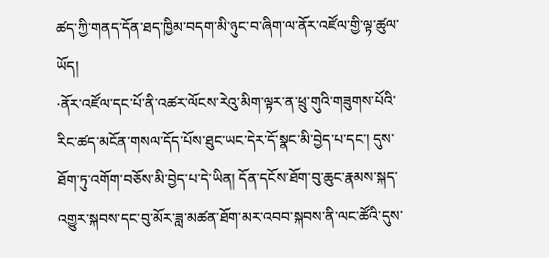ཚད་ཀྱི་གནད་དོན་ཐད་ཁྱིམ་བདག་མི་ཉུང་བ་ཞིག་ལ་ནོར་འཛོལ་གྱི་ལྟ་ཚུལ་ཡོད།
·ནོར་འཛོལ་དང་པོ་ནི་འཚར་ལོངས་རེའུ་མིག་ལྟར་ན་ཕྲུ་གུའི་གཟུགས་པོའི་རིང་ཚད་མངོན་གསལ་དོད་པོས་ཐུང་ཡང་དེར་དོ་སྣང་མི་བྱེད་པ་དང་། དུས་ཐོག་ཏུ་འགོག་བཅོས་མི་བྱེད་པ་དེ་ཡིན། དོན་དངོས་ཐོག་བུ་ཆུང་རྣམས་སྐད་འགྱུར་སྐབས་དང་བུ་མོར་ཟླ་མཚན་ཐོག་མར་འབབ་སྐབས་ནི་ལང་ཚོའི་དུས་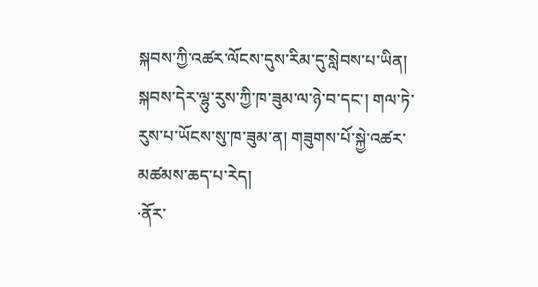སྐབས་ཀྱི་འཚར་ལོངས་དུས་རིམ་དུ་སླེབས་པ་ཡིན། སྐབས་དེར་ལྷུ་རུས་ཀྱི་ཁ་ཟུམ་ལ་ཉེ་བ་དང་། གལ་ཏེ་རུས་པ་ཡོངས་སུ་ཁ་ཟུམ་ན། གཟུགས་པོ་སྐྱེ་འཚར་མཚམས་ཆད་པ་རེད།
·ནོར་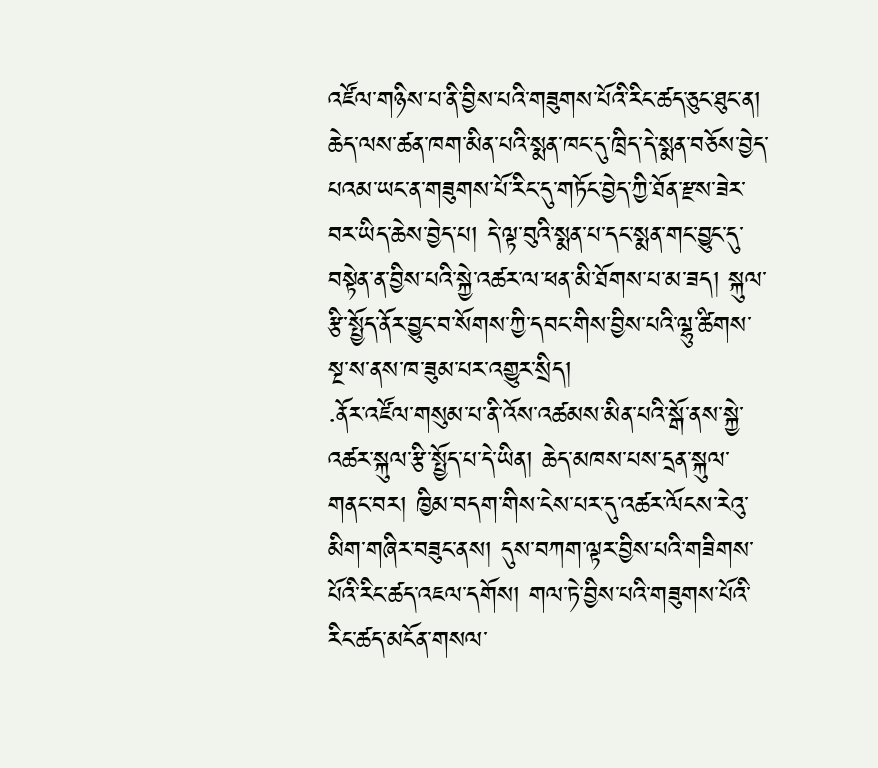འཛོལ་གཉིས་པ་ནི་བྱིས་པའི་གཟུགས་པོའི་རིང་ཚད་ཅུང་ཐུང་ན། ཆེད་ལས་ཚན་ཁག་མིན་པའི་སྨན་ཁང་དུ་ཁྲིད་དེ་སྨན་བཅོས་བྱེད་པའམ་ཡང་ན་གཟུགས་པོ་རིང་དུ་གཏོང་བྱེད་ཀྱི་ཐོན་རྫས་ཟེར་བར་ཡིད་ཆེས་བྱེད་པ། དེ་ལྟ་བུའི་སྨན་པ་དང་སྨན་གང་བྱུང་དུ་བསྟེན་ན་བྱིས་པའི་སྐྱེ་འཚར་ལ་ཕན་མི་ཐོགས་པ་མ་ཟད། སྐུལ་རྩི་སྤྱོད་ནོར་བྱུང་བ་སོགས་ཀྱི་དབང་གིས་བྱིས་པའི་ལྷུ་ཚིགས་སྔ་ས་ནས་ཁ་ཟུམ་པར་འགྱུར་སྲིད།
·ནོར་འཛོལ་གསུམ་པ་ནི་འོས་འཚམས་མིན་པའི་སྒོ་ནས་སྐྱེ་འཚར་སྐུལ་རྩི་སྤྱོད་པ་དེ་ཡིན། ཆེད་མཁས་པས་དྲན་སྐུལ་གནང་བར། ཁྱིམ་བདག་གིས་ངེས་པར་དུ་འཚར་ལོངས་རེའུ་མིག་གཞིར་བཟུང་ནས། དུས་བཀག་ལྟར་བྱིས་པའི་གཟིགས་པོའི་རིང་ཚད་འཇལ་དགོས། གལ་ཏེ་བྱིས་པའི་གཟུགས་པོའི་རིང་ཚད་མངོན་གསལ་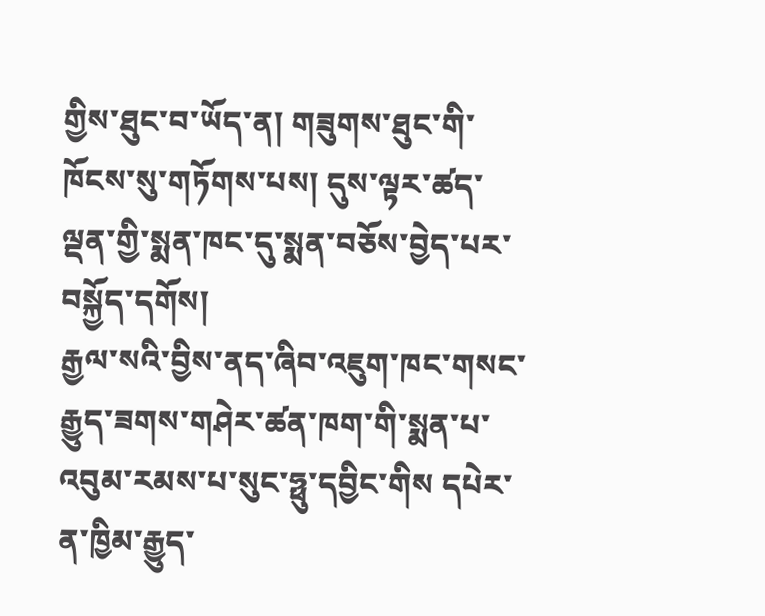གྱིས་ཐུང་བ་ཡོད་ན། གཟུགས་ཐུང་གི་ཁོངས་སུ་གཏོགས་པས། དུས་ལྟར་ཚད་ལྡན་གྱི་སྨན་ཁང་དུ་སྨན་བཅོས་བྱེད་པར་བསྐྱོད་དགོས།
རྒྱལ་སའི་བྱིས་ནད་ཞིབ་འཇུག་ཁང་གསང་རྒྱུད་ཟགས་གཤེར་ཚན་ཁག་གི་སྨན་པ་འབུམ་རམས་པ་སུང་ཧྥུ་དབྱིང་གིས དཔེར་ན་ཁྱིམ་རྒྱུད་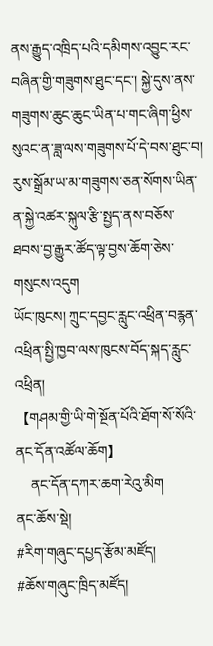ནས་རྒྱུད་འཁྲིད་པའི་དམིགས་འབྱུང་རང་བཞིན་གྱི་གཟུགས་ཐུང་དང་། སྐྱེ་དུས་ནས་གཟུགས་ཆུང་ཆུང་ཡིན་པ་གང་ཞིག་ཕྱིས་སུའང་ན་ཟླ་ལས་གཟུགས་པོ་དེ་བས་ཐུང་བ། རུས་སྒྲོམ་ཡ་མ་གཟུགས་ཅན་སོགས་ཡིན་ན་སྐྱེ་འཚར་སྐུལ་རྩི་སྤྱད་ནས་བཅོས་ཐབས་བྱ་རྒྱུར་ཚོད་ལྟ་བྱས་ཆོག་ཅེས་གསུངས་འདུག
ཡོང་ཁུངས། ཀྲུང་དབྱང་རླུང་འཕྲིན་བརྙན་འཕྲིན་སྤྱི་ཁྱབ་ལས་ཁུངས་བོད་སྐད་རླུང་འཕྲིན།
【གཤམ་གྱི་ཡི་གེ་སྔོན་པོའི་ཐོག་སོ་སོའི་ནང་དོན་འཚོལ་ཆོག】
    ནང་དོན་དཀར་ཆག་རེའུ་མིག
ནང་ཆོས་སྡེ།
#རིག་གཞུང་དཔྱད་རྩོམ་མཛོད།
#ཆོས་གཞུང་ཁྲིད་མཛོད།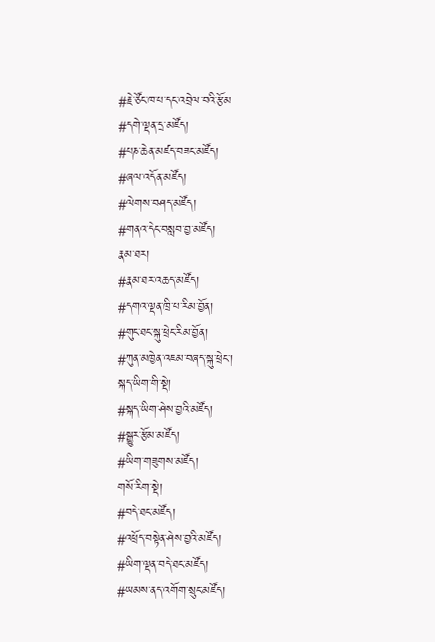#རྗེ་ཙོང་ཁ་པ་དང་འབྲེལ་བའི་རྩོམ
#དགེ་ལྡན་དྲ་མཛོད།
#པཎ་ཆེན་མཛད་བཟང་མཛོད།
#ཞལ་འདོན་མཛོད།
#ལེགས་བཤད་མཛོད།
#གནའ་དེང་བསླབ་བྱ་མཛོད།
རྣམ་ཐར།
#རྣམ་ཐར་འཆད་མཛོད།
#དགའ་ལྡན་ཁྲི་པ་རིམ་བྱོན།
#གུང་ཐང་སྐུ་ཕྲེང་རིམ་བྱོན།
#ཀུན་མཁྱེན་འཇམ་བཞད་སྐུ་ཕྲེང་།
སྐད་ཡིག་གི་སྡེ།
#སྐད་ཡིག་ཤེས་བྱའི་མཛོད།
#སྒྱུར་རྩོམ་མཛོད།
#ཡིག་གཟུགས་མཛོད།
གསོ་རིག་སྡེ།
#བདེ་ཐང་མཛོད།
#འཕྲོད་བསྟེན་ཤེས་བྱའི་མཛོད།
#ཡིག་ལྡན་བདེ་ཐང་མཛོད།
#ཡམས་ནད་འགོག་སྲུང་མཛོད།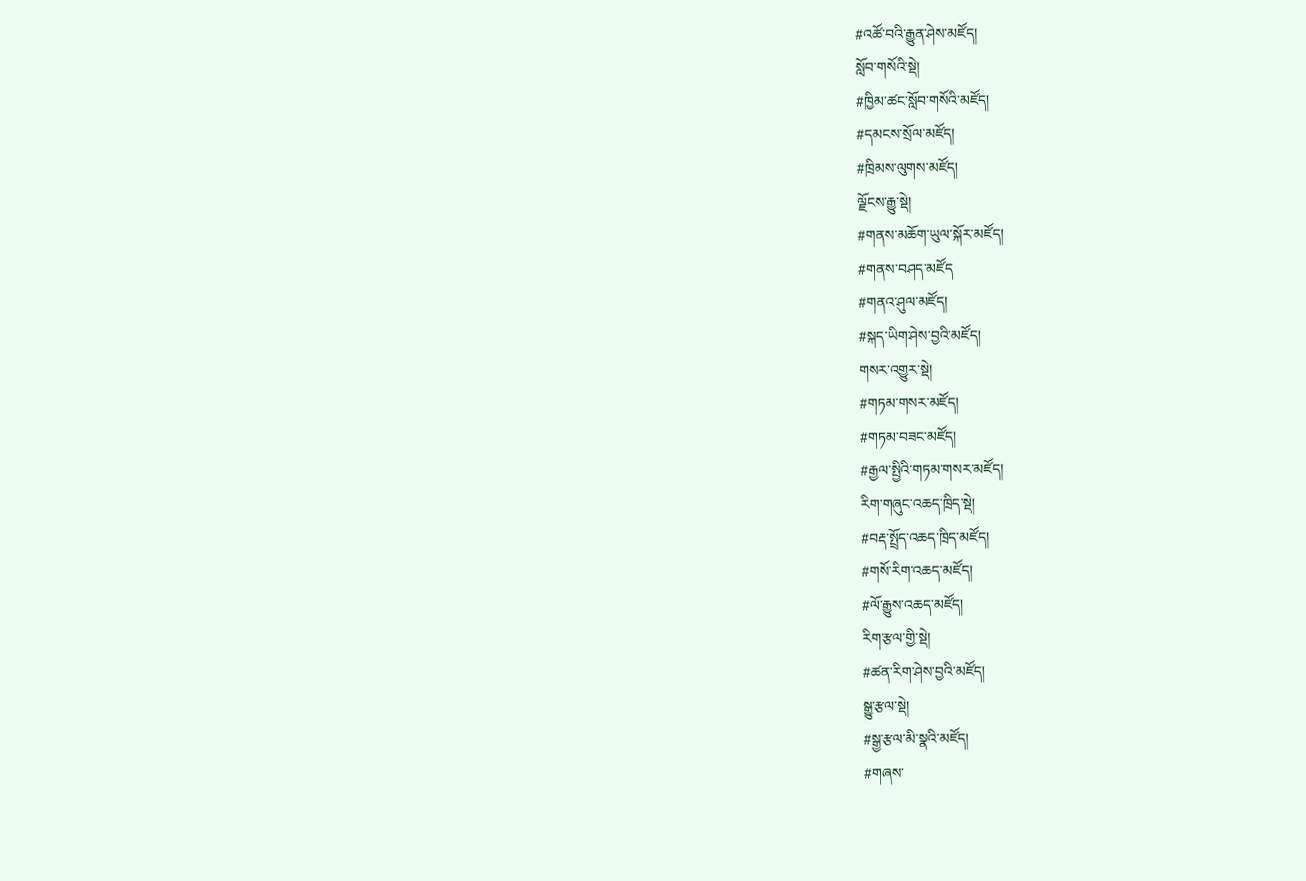#འཚོ་བའི་རྒྱུན་ཤེས་མཛོད།
སློབ་གསོའི་སྡེ།
#ཁྱིམ་ཚང་སློབ་གསོའི་མཛོད།
#དམངས་སྲོལ་མཛོད།
#ཁྲིམས་ལུགས་མཛོད།
ལྗོངས་རྒྱུ་སྡེ།
#གནས་མཆོག་ཡུལ་སྐོར་མཛོད།
#གནས་བཤད་མཛོད
#གནའ་ཤུལ་མཛོད།
#སྐད་ཡིག་ཤེས་བྱའི་མཛོད།
གསར་འགྱུར་སྡེ།
#གཏམ་གསར་མཛོད།
#གཏམ་བཟང་མཛོད།
#རྒྱལ་སྤྱིའི་གཏམ་གསར་མཛོད།
རིག་གཞུང་འཆད་ཁྲིད་སྡེ།
#བརྡ་སྤྲོད་འཆད་ཁྲིད་མཛོད།
#གསོ་རིག་འཆད་མཛོད།
#ལོ་རྒྱུས་འཆད་མཛོད།
རིག་རྩལ་གྱི་སྡེ།
#ཚན་རིག་ཤེས་བྱའི་མཛོད།
སྒྱུ་རྩལ་སྡེ།
#སྒྱ་རྩལ་མི་སྣའི་མཛོད།
#གཞས་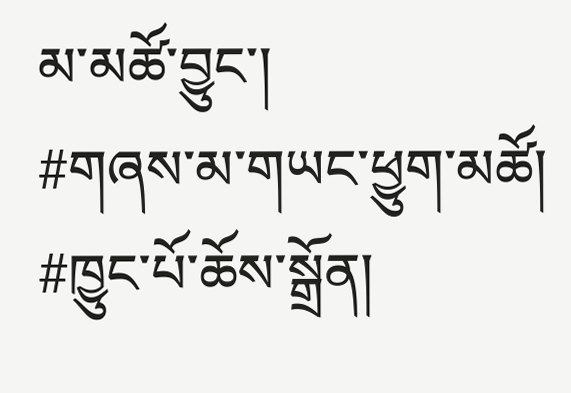མ་མཚོ་བྱུང་།
#གཞས་མ་གཡང་ཕྱུག་མཚོ།
#ཁྱུང་པོ་ཆོས་སྒྲོན།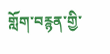གློག་བརྙན་གྱི་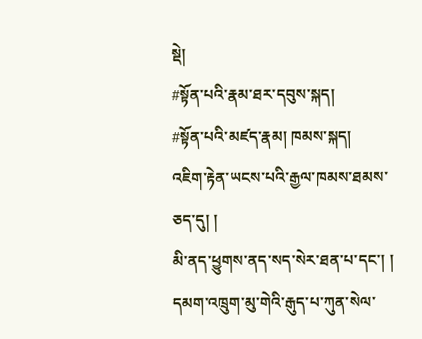སྡེ།
#སྟོན་པའི་རྣམ་ཐར་དབུས་སྐད།
#སྟོན་པའི་མཛད་རྣམ། ཁམས་སྐད།
འཇིག་རྟེན་ཡངས་པའི་རྒྱལ་ཁམས་ཐམས་ཅད་དུ། །
མི་ནད་ཕྱུགས་ནད་སད་སེར་ཐན་པ་དང་། །
དམག་འཁྲུག་མུ་གེའི་རྒུད་པ་ཀུན་སེལ་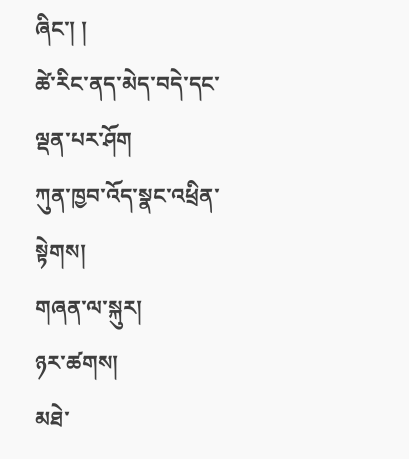ཞིང་། །
ཚེ་རིང་ནད་མེད་བདེ་དང་ལྡན་པར་ཤོག
ཀུན་ཁྱབ་འོད་སྣང་འཕྲིན་སྟེགས།
གཞན་ལ་སྐུར།
ཉར་ཚགས།
མཐེ་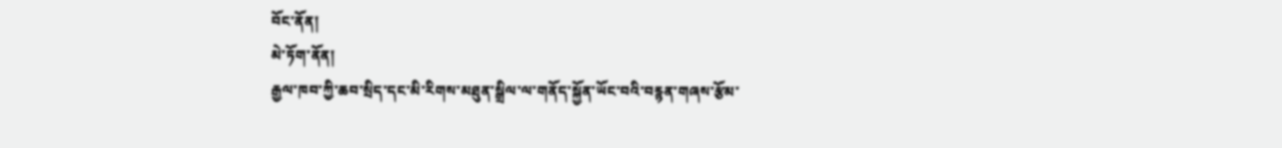བོང་ནོན།
མེ་ཏོག་ནོན།
རྒྱལ་ཁབ་ཀྱི་ཆབ་སྲིད་དང་མི་རིགས་མཐུན་སྒྲིལ་ལ་གནོད་སྐྱོན་ཡོང་བའི་བརྙན་གཞས་རྩོམ་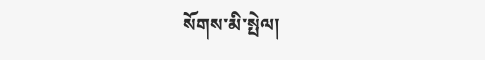སོགས་མི་སྤེལ།